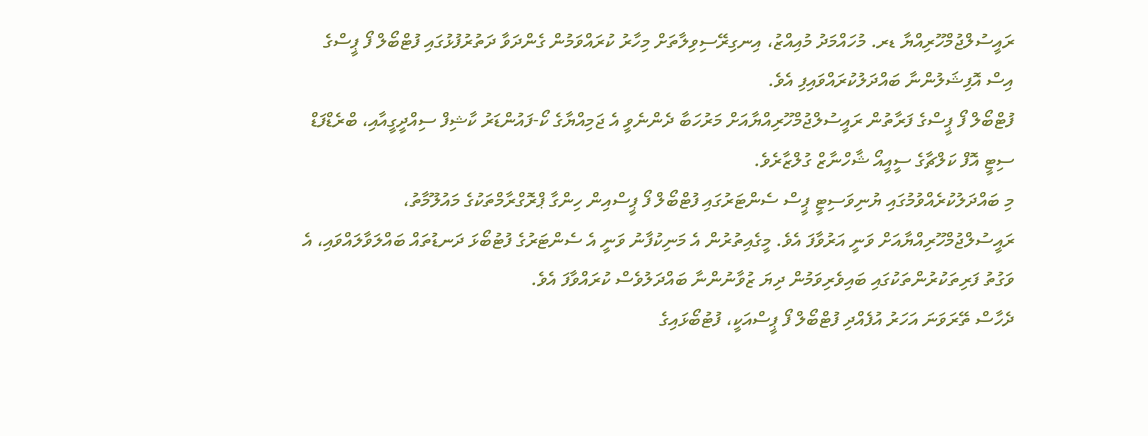ރައީސުލްޖުމްހޫރިއްޔާ ޑރ. މުހައްމަދު މުއިއްޒު، އިނގިރޭސިވިލާތަށް މިހާރު ކުރައްވަމުން ގެންދަވާ ދަތުރުފުޅުގައި ފުޓްބޯލް ފޯ ޕީސްގެ އިސް އޮފިޝަލުންނާ ބައްދަލުކުރައްވައިފި އެވެ.
ފުޓްބޯލް ފޯ ޕީސްގެ ފަރާތުން ރައީސުލްޖުމްހޫރިއްޔާއަށް މަރުހަބާ ދެންނެވީ އެ ޖަމިއްޔާގެ ކޯ-ފައުންޑަރު ކާޝިފް ސިއްދީގީއާއި، ބްރެޑްފަޑް ސިޓީ އޮފް ކަލްޗާގެ ސީއީއޯ ޝާހްނާޒް ގުލްޒާރެވެ.
މި ބައްދަލުކުރެއްވުމުގައި ޔުނިވަސިޓީ ޕީސް ސެންޓަރުގައި ފުޓްބޯލް ފޯ ޕީސްއިން ހިންގާ ޕްރޮގްރާމްތަކުގެ މައުލޫމާތު، ރައީސުލްޖުމްހޫރިއްޔާއަށް ވަނީ އަރުވާފަ އެވެ. މީގެއިތުރުން އެ މަނިކުފާނު ވަނީ އެ ސެންޓަރުގެ ފުޓުބޯޅަ ދަނޑުތައް ބައްލަވާލައްވައި، އެ ވަގުތު ފަރިތަކުރުންތަކުގައި ބައިވެރިވަމުން ދިޔަ ޒުވާނުންނާ ބައްދަލުވެސް ކުރައްވާފަ އެވެ.
ދެހާސް ތޭރަވަނަ އަހަރު އުފެއްދި ފުޓްބޯލް ފޯ ޕީސްއަކީ، ފުޓުބޯޅައިގެ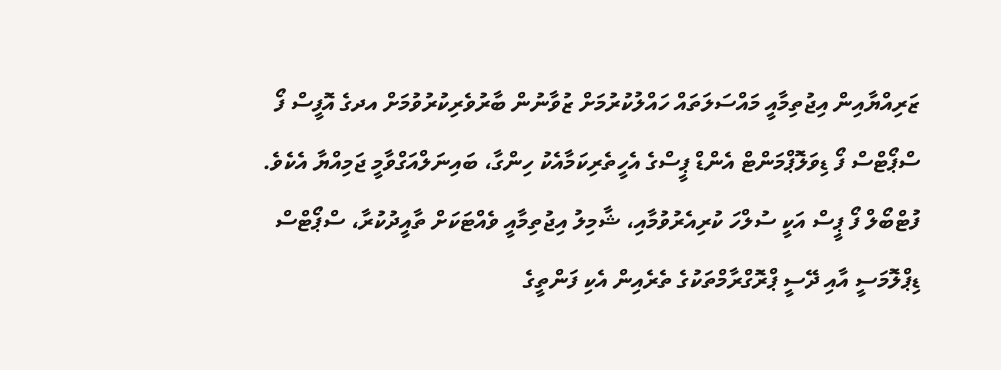ޒަރިއްޔާއިން އިޖުތިމާއީ މައްސަލަތައް ހައްލުކުރުމަށް ޒުވާނުން ބާރުވެރިކުރުވުމަށް އދގެ އޮފީސް ފޯ ސްޕޯޓްސް ފޯ ޑިވަލޮޕްމަންޓް އެންޑް ޕީސްގެ އެހީތެރިކަމާއެކު ހިންގާ، ބައިނަލްއަގްވާމީ ޖަމިއްޔާ އެކެވެ.
ފުޓްބޯލް ފޯ ޕީސް އަކީ ސުލްހަ ކުރިއެރުވުމާއި، ޝާމިލު އިޖުތިމާއީ ވެއްޓަކަށް ތާއީދުކުރާ، ސްޕޯޓްސް ޑިޕްލޮމަސީ އާއި ދޭސީ ޕްރޮގްރާމްތަކުގެ ތެރެއިން އެކި ފަންތީގެ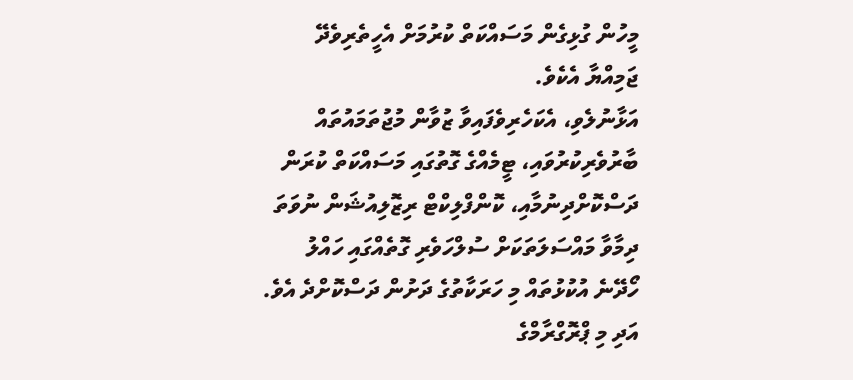މީހުން ގުޅިގެން މަސައްކަތް ކުރުމަށް އެހީތެރިވެދޭ ޖަމިއްޔާ އެކެވެ.
އަޅާނުލެވި، އެކަހެރިވެފައިވާ ޒުވާން މުޖުތަމައުތައް ބާރުވެރިކުރުވައި، ޓީމެއްގެ ގޮތުގައި މަސައްކަތް ކުރަން ދަސްކޮށްދިނުމާއި، ކޮންފްލިކްޓް ރިޒޮލިއުޝަން ނުވަތަ ދިމާވާ މައްސަލަތަކަށް ސުލްހަވެރި ގޮތެއްގައި ހައްލު ހޯދޭނެ އުކުޅުތައް މި ހަރަކާތުގެ ދަށުން ދަސްކޮށްދެ އެވެ. އަދި މި ޕްރޮގްރާމްގެ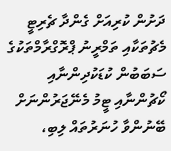ދަށުން ކުރިއަށް ގެންދާ ޗެރިޓީ މެޗުތަކާއި ތަމްރީނު ޕްރޮގްރާމްތަކުގެ ސަބަބުން ކުޑަކުދިންނާއި ކޯޗުންނާއި ޓީމު މެނޭޖަރުންނަށް ބޭނުންވާ ހުނަރުތައް ލިބި،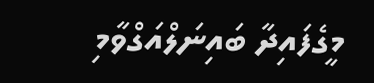މީގެފައިދާ ބައިނަލްއަގްވާމި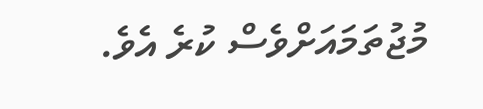މުޖުތަމައަށްވެސް ކުރެ އެވެ.